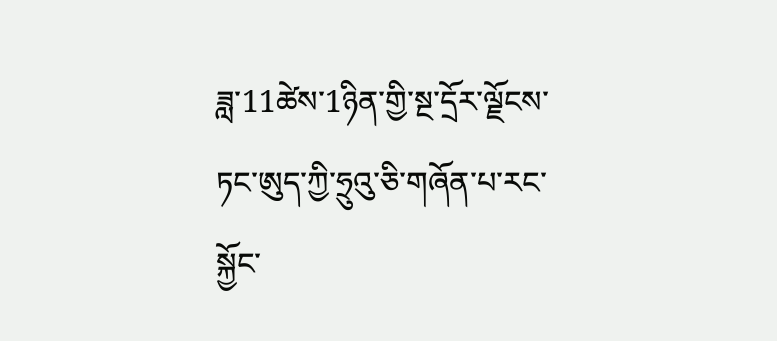ཟླ་11ཚེས་1ཉིན་གྱི་སྔ་དྲོར་ལྗོངས་ཏང་ཨུད་ཀྱི་ཧྲུའུ་ཅི་གཞོན་པ་རང་སྐྱོང་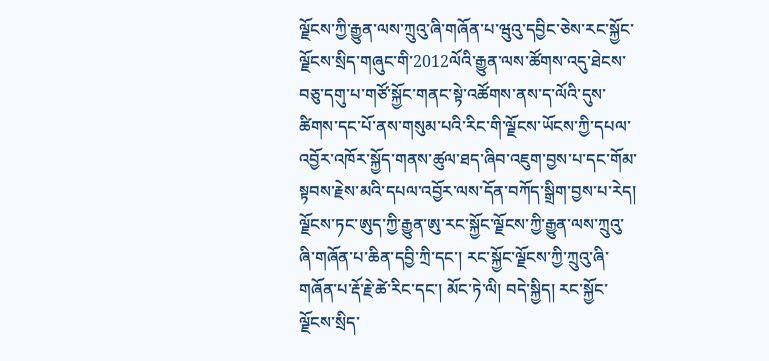ལྗོངས་ཀྱི་རྒྱུན་ལས་ཀྲུའུ་ཞི་གཞོན་པ་ཝུའུ་དབྱིང་ཅེས་རང་སྐྱོང་ལྗོངས་སྲིད་གཞུང་གི་2012ལོའི་རྒྱུན་ལས་ཚོགས་འདུ་ཐེངས་བཅུ་དགུ་པ་གཙོ་སྐྱོང་གནང་སྟེ་འཚོགས་ནས་ད་ལོའི་དུས་ཚིགས་དང་པོ་ནས་གསུམ་པའི་རིང་གི་ལྗོངས་ཡོངས་ཀྱི་དཔལ་འབྱོར་འཁོར་སྐྱོད་གནས་ཚུལ་ཐད་ཞིབ་འཇུག་བྱས་པ་དང་གོམ་སྟབས་རྗེས་མའི་དཔལ་འབྱོར་ལས་དོན་བཀོད་སྒྲིག་བྱས་པ་རེད།
ལྗོངས་ཏང་ཨུད་ཀྱི་རྒྱུན་ཨུ་རང་སྐྱོང་ལྗོངས་ཀྱི་རྒྱུན་ལས་ཀྲུའུ་ཞི་གཞོན་པ་ཆིན་དབྱི་ཀྲི་དང་། རང་སྐྱོང་ལྗོངས་ཀྱི་ཀྲུའུ་ཞི་གཞོན་པ་རྡོ་རྗེ་ཚེ་རིང་དང་། མོང་ཏེ་ལི། བདེ་སྐྱིད། རང་སྐྱོང་ལྗོངས་སྲིད་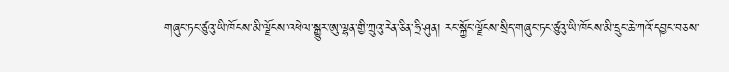གཞུང་ཏང་ཙུའུ་ཡི་ཁོངས་མི་ལྗོངས་འཕེལ་སྒྱུར་ཨུ་ལྷན་གྱི་ཀྲུའུ་རེན་ཅིན་ཧྲི་ཤུན། རང་སྐྱོང་ལྗོངས་སྲིད་གཞུང་ཏང་ཙུའུ་ཡི་ཁོངས་མི་དྲུང་ཆེ་ཀའོ་དབྱང་བཅས་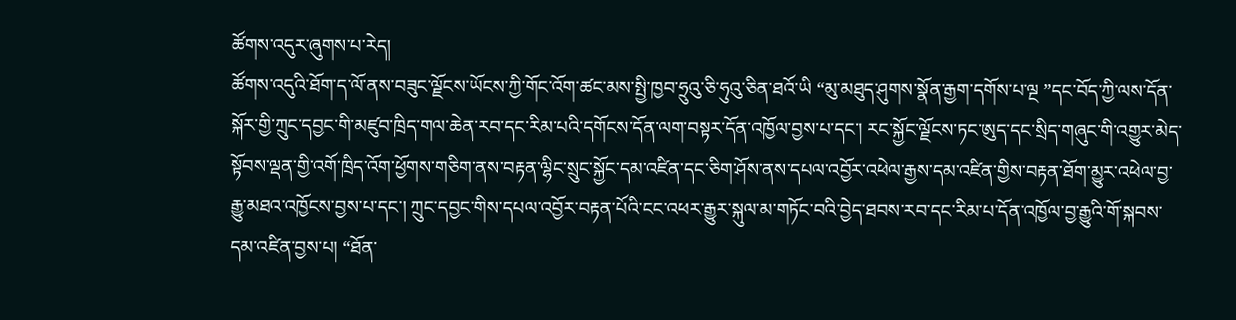ཚོགས་འདུར་ཞུགས་པ་རེད།
ཚོགས་འདུའི་ཐོག་ད་ལོ་ནས་བཟུང་ལྗོངས་ཡོངས་ཀྱི་གོང་འོག་ཚང་མས་སྤྱི་ཁྱབ་ཧྲུའུ་ཅི་ཧུའུ་ཅིན་ཐའོ་ཡི “མུ་མཐུད་ཤུགས་སྣོན་རྒྱག་དགོས་པ་ལྔ ”དང་བོད་ཀྱི་ལས་དོན་སྐོར་གྱི་ཀྲུང་དབྱང་གི་མཛུབ་ཁྲིད་གལ་ཆེན་རབ་དང་རིམ་པའི་དགོངས་དོན་ལག་བསྟར་དོན་འཁྱོལ་བྱས་པ་དང་། རང་སྐྱོང་ལྗོངས་ཏང་ཨུད་དང་སྲིད་གཞུང་གི་འགྱུར་མེད་སྟོབས་ལྡན་གྱི་འགོ་ཁྲིད་འོག་ཕྱོགས་གཅིག་ནས་བརྟན་ལྷིང་སྲུང་སྐྱོང་དམ་འཛིན་དང་ཅིག་ཤོས་ནས་དཔལ་འབྱོར་འཕེལ་རྒྱས་དམ་འཛིན་གྱིས་བརྟན་ཐོག་མྱུར་འཕེལ་བྱ་རྒྱུ་མཐའ་འཁྱོངས་བྱས་པ་དང་། ཀྲུང་དབྱང་གིས་དཔལ་འབྱོར་བརྟན་པོའི་ངང་འཕར་རྒྱུར་སྐུལ་མ་གཏོང་བའི་བྱེད་ཐབས་རབ་དང་རིམ་པ་དོན་འཁྱོལ་བྱ་རྒྱུའི་གོ་སྐབས་དམ་འཛིན་བྱས་པ། “ཐོན་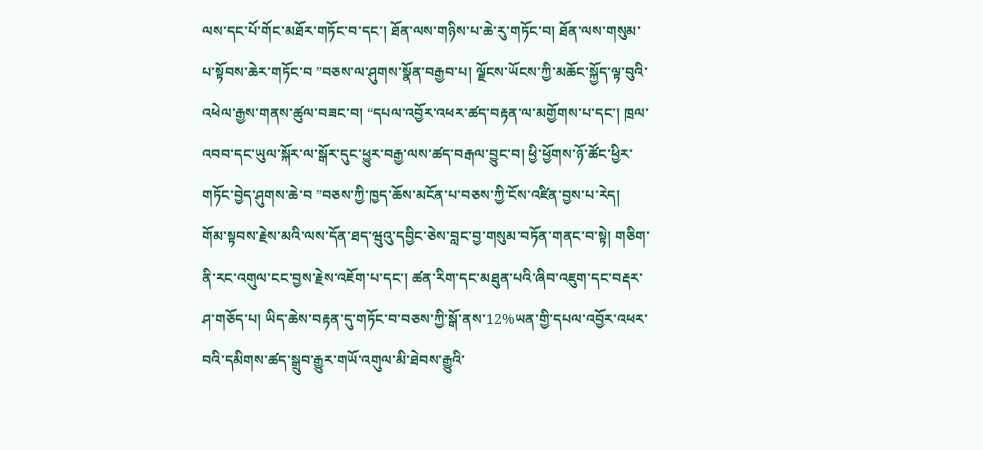ལས་དང་པོ་གོང་མཐོར་གཏོང་བ་དང་། ཐོན་ལས་གཉིས་པ་ཆེ་རུ་གཏོང་བ། ཐོན་ལས་གསུམ་པ་སྟོབས་ཆེར་གཏོང་བ ”བཅས་ལ་ཤུགས་སྣོན་བརྒྱབ་པ། ལྗོངས་ཡོངས་ཀྱི་མཆོང་སྐྱོད་ལྟ་བུའི་འཕེལ་རྒྱས་གནས་ཚུལ་བཟང་བ། “དཔལ་འབྱོར་འཕར་ཚད་བརྟན་ལ་མགྱོགས་པ་དང་། ཁྲལ་འབབ་དང་ཡུལ་སྐོར་ལ་སྒོར་དུང་ཕྱུར་བརྒྱ་ལས་ཚད་བརྒལ་བྱུང་བ། ཕྱི་ཕྱོགས་ཉོ་ཚོང་ཕྱིར་གཏོང་བྱེད་ཤུགས་ཆེ་བ ”བཅས་ཀྱི་ཁྱད་ཆོས་མངོན་པ་བཅས་ཀྱི་ངོས་འཛིན་བྱས་པ་རེད།
གོམ་སྟབས་རྗེས་མའི་ལས་དོན་ཐད་ཝུའུ་དབྱིང་ཅེས་བླང་བྱ་གསུམ་བཏོན་གནང་བ་སྟེ། གཅིག་ནི་རང་འགུལ་ངང་བྱས་རྗེས་འཇོག་པ་དང་། ཚན་རིག་དང་མཐུན་པའི་ཞིབ་འཇུག་དང་བརྡར་ཤ་གཅོད་པ། ཡིད་ཆེས་བརྟན་དུ་གཏོང་བ་བཅས་ཀྱི་སྒོ་ནས་12%ཡན་གྱི་དཔལ་འབྱོར་འཕར་བའི་དམིགས་ཚད་སྒྲུབ་རྒྱུར་གཡོ་འགུལ་མི་ཐེབས་རྒྱུའི་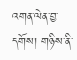འགན་ལེན་བྱ་དགོས། གཉིས་ནི་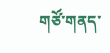གཙོ་གནད་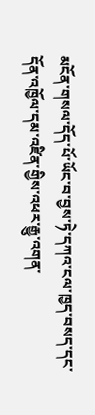མངོན་གསལ་དོད་པོ་ཡོང་བ་བྱས་ཏེ་དཀའ་ངལ་ཁྱད་བསད་དང་དོན་འཁྱོལ་དམ་འཛིན་གྱིས་འཕར་རྒྱུ་འགན་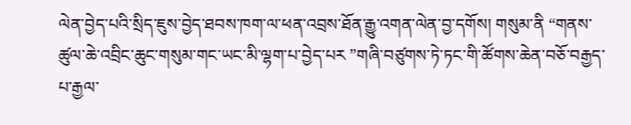ལེན་བྱེད་པའི་སྲིད་ཇུས་བྱེད་ཐབས་ཁག་ལ་ཕན་འབྲས་ཐོན་རྒྱུ་འགན་ལེན་བྱ་དགོས། གསུམ་ནི “གནས་ཚུལ་ཆེ་འབྲིང་ཆུང་གསུམ་གང་ཡང་མི་ལྷག་པ་བྱེད་པར ”གཞི་བཙུགས་ཏེ་ཏང་གི་ཚོགས་ཆེན་བཅོ་བརྒྱད་པ་རྒྱལ་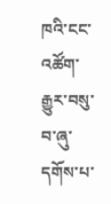ཁའི་ངང་འཚོག་རྒྱུར་བསུ་བ་ཞུ་དགོས་པ་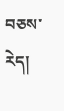བཅས་རེད།